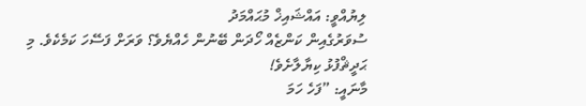ލިޔުއްވީ: އައްޝައިޚް މުޙައްމަދު
ސުވަރުގެއިން ކަންޒެއް ހޯދަން ބޭނުން ހެއްޔެވެ؟ ވަރަށް ފަސޭހަ ކަމެކެވެ. މި ޙަދީޘްފުޅު ކިޔާލާށެވެ!
މާނައީ: ”ފަހެ ހަމަ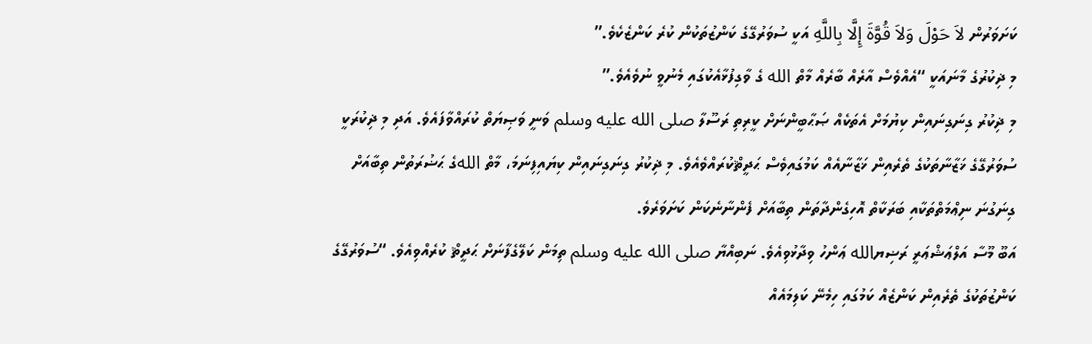ކަށަވަރުން لاَ حَوْلَ وَلاَ قُوَّةَ إِلَّا بِاللَّهِ އަކީ ސުވަރުގޭގެ ކަންޒުތަކުން ކުރެ ކަންޒެކެވެ.”
މި ޛިކުރުގެ މާނައަކީ “އެއްވެސް އާރެއް ބާރެއް މާތް الله ގެ ވާގިފުޅާއެކުގައި މެނުވީ ނުވެއެވެ.”
މި ޛިކުރު ގިނަގިނައިން ކިޔުމަށް އެތަކެއް ޞަޙާބީންނަށް ކީރިތި ރަސޫލާ صلى الله عليه وسلم ވަނީ ވަޞިޔަތް ކުރައްވާފައެވެ. އަދި މި ޛިކުރަކީ ސުވަރުގޭގެ ޚަޒާނާތަކުގެ ތެރެއިން ޚަޒާނާއެއް ކަމުގައިވެސް ޙަދީޘްކުރައްވެއެވެ. މި ޛިކުރު ގިނަގިނައިން ކިޔައިފިނަމަ، މާތް اللهގެ ޙަޟުރަތުން ތިބާއަށް ގިނަގުނަ ނިޢްމަތްތަކާއި ބަރަކާތް އޮހިގެންދާތަން ތިބާއަށް ފެންނާނެކަން ކަށަވަރެވެ.
އަބޫ މޫސާ އަލްޢަޝްޢަރީ ރަޟިޔالله ޢަންހު ވިދާޅުވިއެވެ. ނަބިއްޔާ صلى الله عليه وسلم ތިމަން ކަލޭގެފާނަށް ޙަދީޘް ކުރެއްވިއެވެ. “ސުވަރުގޭގެ ކަންޒުތަކުގެ ތެރެއިން ކަންޒެއް ކަމުގައި ހިމެނޭ ކަލިމައެއް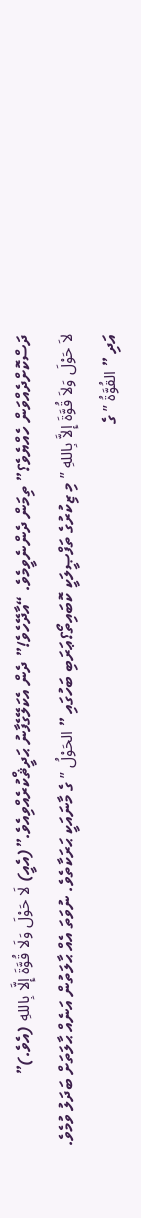ދަސްކޮށްދެއްވަން ހެއްޔެވެ؟” ތިމަން ދެންނެވީމެވެ. “އާދޭހެވެ!” ދެން އެކަލޭގެފާނު ޙަދީޘްކުރެއްވިއެވެ.”(އެއީ) لَا حَوْلَ وَلَا قُوَّةَ إِلَّا بِاللهِ (އެވެ.)”
لاَ حَوْلَ وَلاَ قُوَّةَ إِلاَّ بِاللهِ ” މި ޒިކުރުގެ ތަފްޞީލަކީ ކޮބައިތޯ؟ޢަރަބި ބަހުގައި ” الحَوْلُ ” ގެ މާނައަކީ ޙަރަކާތެވެ. ނުވަތަ އެއް ޙާލަތުން އަނެއް ޙާލަތަށް ބަދަލު ވުމެވެ. އަދި ” القُوَّةُ ” ގެ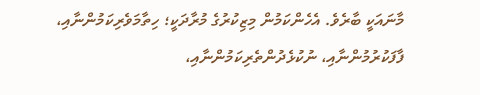މާނައަކީ ބާރެވެ. އެހެންކަމުން މިޒިކުރުގެ މުރާދަކީ؛ ހިތާމަވެރިކަމުންނާއި، ފާފަކުރުމުންނާއި، ނުކުޅެދުންތެރިކަމުންނާއި،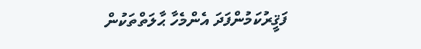ފަޤީރުކަމުންފަދަ އެންމެހާ ޙާލަތްތަކުން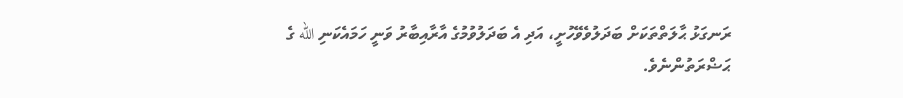ރަނގަޅު ޙާލަތްތަކަށް ބަދަލުވެވޭހުށީ، އަދި އެ ބަދަލުވުމުގެ އާރާއިބާރު ވަނީ ހަމައެކަނި الله ގެ ޙަޟްރަތުންނެވެ.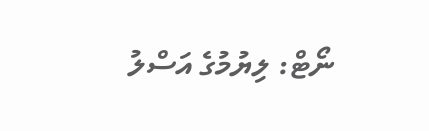ނޯޓް: ލިޔުމުގެ އަސްލު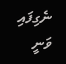ނެގިފައި ވަނީ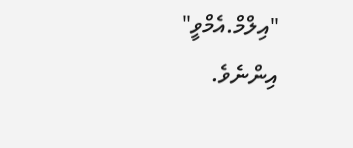"އިލްމް.އެމްވީ" އިންނެވެ.